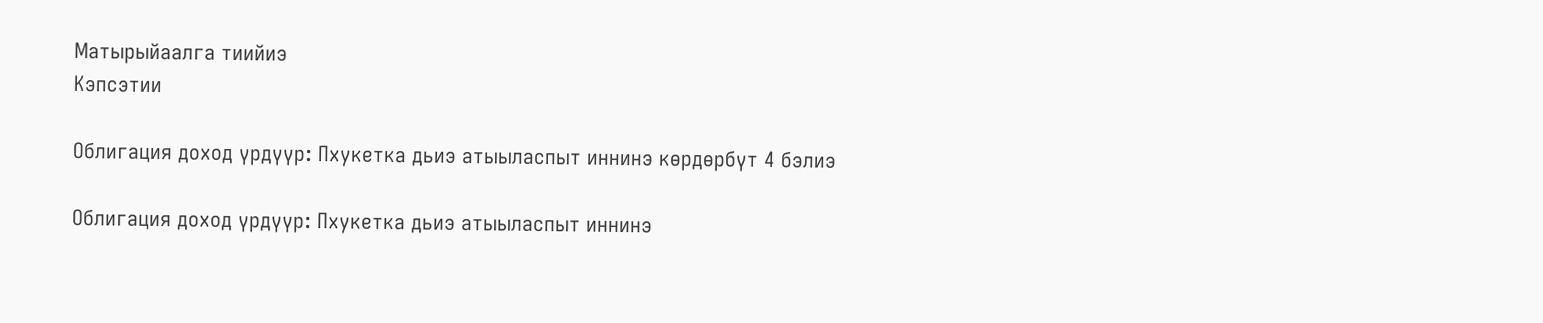Матырыйаалга тиийиэ
Кэпсэтии

Облигация доход үрдүүр: Пхукетка дьиэ атыыласпыт иннинэ көрдөрбүт 4 бэлиэ

Облигация доход үрдүүр: Пхукетка дьиэ атыыласпыт иннинэ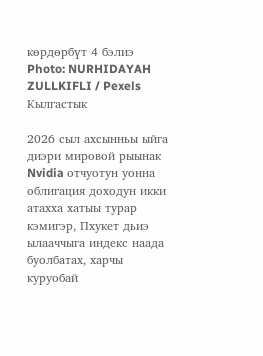көрдөрбүт 4 бэлиэ
Photo: NURHIDAYAH ZULLKIFLI / Pexels
Кылгастык

2026 сыл ахсынньы ыйга диэри мировой рыынак Nvidia отчуотун уонна облигация доходун икки атахха хатыы турар кэмигэр, Пхукет дьиэ ылааччыга индекс наада буолбатах, харчы куруобай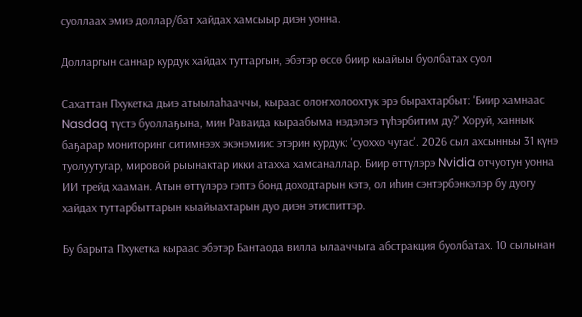суоллаах эмиэ доллар/бат хайдах хамсыыр диэн уонна.

Долларгын саннар курдук хайдах туттаргын, эбэтэр өссө биир кыайыы буолбатах суол

Сахаттан Пхукетка дьиэ атыылаһааччы, кыраас олоҥхолоохтук эрэ бырахтарбыт: 'Биир хамнаас Nasdaq түстэ буоллаҕына, мин Раваида кыраабыма нэдэлэгэ түһэрбитим ду?' Хоруй, ханнык баҕарар мониторинг ситимнээх экэнэмиис этэрин курдук: 'суоххо чугас'. 2026 сыл ахсынньы 31 күнэ туолуутугар, мировой рыынактар икки атахха хамсаналлар. Биир өттүлэрэ Nvidia отчуотун уонна ИИ трейд хааман. Атын өттүлэрэ гэптэ бонд доходтарын кэтэ, ол иһин сэнтэрбэнкэлэр бу дуогу хайдах туттарбыттарын кыайыахтарын дуо диэн этиспиттэр.

Бу барыта Пхукетка кыраас эбэтэр Бантаода вилла ылааччыга абстракция буолбатах. 10 сылынан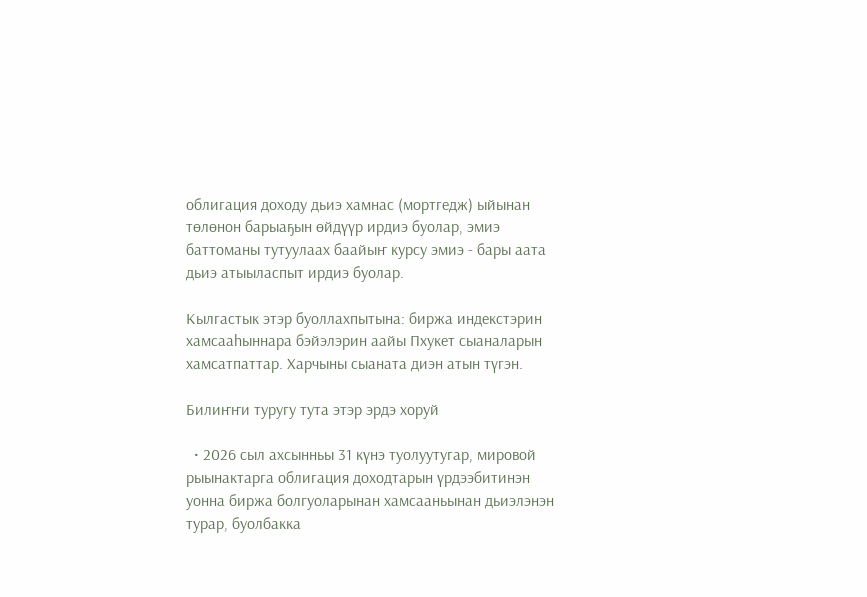облигация доходу дьиэ хамнас (мортгедж) ыйынан төлөнон барыаҕын өйдүүр ирдиэ буолар, эмиэ баттоманы тутуулаах баайыҥ курсу эмиэ - бары аата дьиэ атыыласпыт ирдиэ буолар.

Кылгастык этэр буоллахпытына: биржа индекстэрин хамсааһыннара бэйэлэрин аайы Пхукет сыаналарын хамсатпаттар. Харчыны сыаната диэн атын түгэн.

Билиҥҥи туругу тута этэр эрдэ хоруй

  • 2026 сыл ахсынньы 31 күнэ туолуутугар, мировой рыынактарга облигация доходтарын үрдээбитинэн уонна биржа болгуоларынан хамсааньынан дьиэлэнэн турар, буолбакка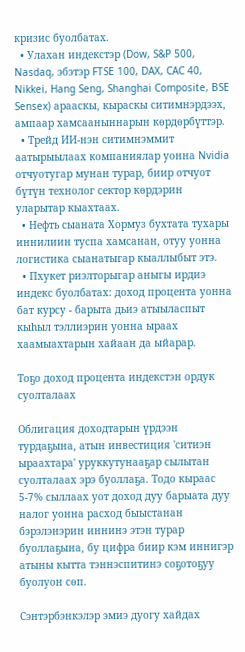кризис буолбатах.
  • Улахан индекстэр (Dow, S&P 500, Nasdaq, эбэтэр FTSE 100, DAX, CAC 40, Nikkei, Hang Seng, Shanghai Composite, BSE Sensex) арааскы, кыраскы ситимнэрдээх, ампаар хамсааныннарын көрдөрбүттэр.
  • Трейд ИИ-нэн ситимнэммит аатырыылаах компаниялар уонна Nvidia отчуотугар мунан турар, биир отчуот бүтүн технолог сектор көрдэрин уларытар кыахтаах.
  • Нефть сыаната Хормуз бухтата тухары иннилиин туспа хамсанан, отуу уонна логистика сыанатыгар кыаллыбыт этэ.
  • Пхукет риэлторыгар аныгы ирдиэ индекс буолбатах: доход процента уонна бат курсу - барыта дьиэ атыыласпыт кыһыл тэллиэрин уонна ыраах хаамыахтарын хайаан да ыйарар.

Тоҕо доход процента индекстэн ордук суолталаах

Облигация доходтарын үрдээн турдаҕына, атын инвестиция 'ситиэн ыраахтара' уруккутунааҕар сылытан суолталаах эрэ буоллаҕа. Тодо кыраас 5-7% сыллаах уот доход дуу барыата дуу налог уонна расход быыстанан бэрэлэнэрин иннинэ этэн турар буоллаҕына, бу цифра биир кэм иннигэр атыны кытта тэннэспитинэ соҕотоҕуу буолуон сөп.

Сэнтэрбэнкэлэр эмиэ дуогу хайдах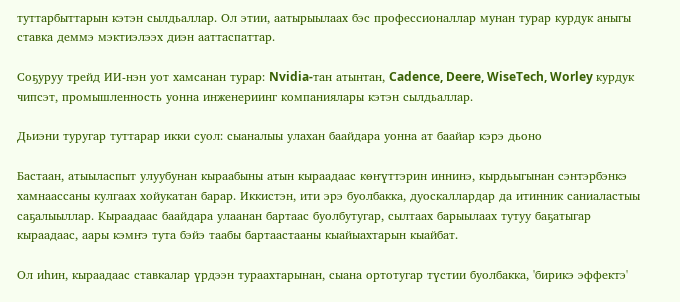туттарбыттарын кэтэн сылдьаллар. Ол этии, аатырыылаах бэс профессионаллар мунан турар курдук аныгы ставка деммэ мэктиэлээх диэн ааттаспаттар.

Соҕуруу трейд ИИ-нэн уот хамсанан турар: Nvidia-тан атынтан, Cadence, Deere, WiseTech, Worley курдук чипсэт, промышленность уонна инженериинг компаниялары кэтэн сылдьаллар.

Дьиэни туругар туттарар икки суол: сыаналыы улахан баайдара уонна ат баайар кэрэ дьоно

Бастаан, атыыласпыт улуубунан кыраабыны атын кыраадаас көҥүттэрин иннинэ, кырдьыгынан сэнтэрбэнкэ хамнаассаны кулгаах хойукатан барар. Иккистэн, ити эрэ буолбакка, дуоскаллардар да итинник саниаластыы саҕалыыллар. Кыраадаас баайдара улаанан бартаас буолбутугар, сылтаах барыылаах тутуу баҕатыгар кыраадаас, аары кэмҥэ тута бэйэ таабы бартаастааны кыайыахтарын кыайбат.

Ол иһин, кыраадаас ставкалар үрдээн тураахтарынан, сыана ортотугар түстии буолбакка, 'бирикэ эффектэ'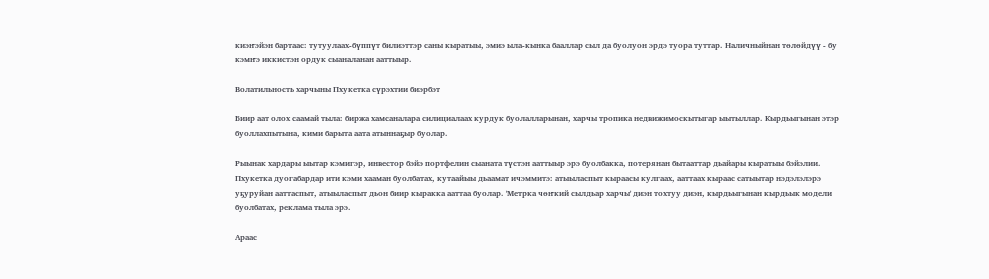киэҥэйэн бартаас: тутуулаах-бүппүт билиэттэр саны кыратыы, эмиэ ыла-кынка бааллар сыл да буолуон эрдэ туора туттар. Наличныйнан төлөйдүү - бу кэмҥэ иккистэн ордук сыаналанан ааттыыр.

Волатильность харчыны Пхукетка сүрэхтии биэрбэт

Биир аат олох саамай тыла: биржа хамсаналара силициалаах курдук буолалларынан, харчы тропика недвижимоскытыгар ыытыллар. Кырдьыгынан этэр буоллахпытына, кими барыта аата атыннаҕыр буолар.

Рыынак хардары ыытар кэмигэр, инвестор бэйэ портфелин сыаната түстэн ааттыыр эрэ буолбакка, потерянан бытааттар дьайары кыратыы бэйэлии. Пхукетка дуогабардар ити кэми хааман буолбатах, кутаайыы дьаамат ичэммитэ: атыыласпыт кыраасы кулгаах, ааттаах кыраас сатыытар нэдэлэлэрэ уҕуруйан ааттаспыт, атыыласпыт дьон биир кыракка ааттаа буолар. 'Метрка чөҥкий сылдьар харчы' диэн тохтуу диэн, кырдьыгынан кырдьык модели буолбатах, реклама тыла эрэ.

Араас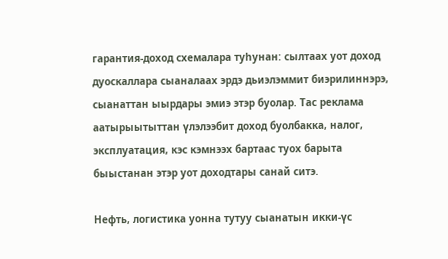гарантия-доход схемалара туһунан: сылтаах уот доход дуоскаллара сыаналаах эрдэ дьиэлэммит биэрилиннэрэ, сыанаттан ыырдары эмиэ этэр буолар. Тас реклама аатырыытыттан үлэлээбит доход буолбакка, налог, эксплуатация, кэс кэмнээх бартаас туох барыта быыстанан этэр уот доходтары санай ситэ.

Нефть, логистика уонна тутуу сыанатын икки-үс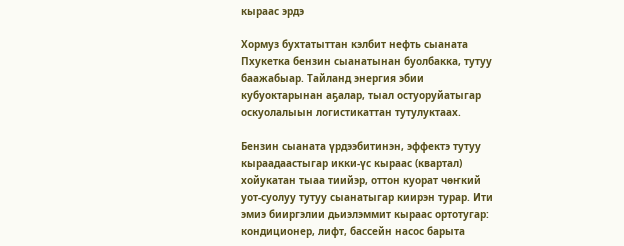кыраас эрдэ

Хормуз бухтатыттан кэлбит нефть сыаната Пхукетка бензин сыанатынан буолбакка, тутуу баажабыар. Тайланд энергия эбии кубуоктарынан аҕалар, тыал остуоруйатыгар оскуолалыын логистикаттан тутулуктаах.

Бензин сыаната үрдээбитинэн, эффектэ тутуу кыраадаастыгар икки-үс кыраас (квартал) хойукатан тыаа тиийэр, оттон куорат чөҥкий уот-суолуу тутуу сыанатыгар киирэн турар. Ити эмиэ бииргэлии дьиэлэммит кыраас ортотугар: кондиционер, лифт, бассейн насос барыта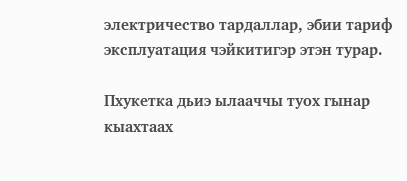электричество тардаллар, эбии тариф эксплуатация чэйкитигэр этэн турар.

Пхукетка дьиэ ылааччы туох гынар кыахтаах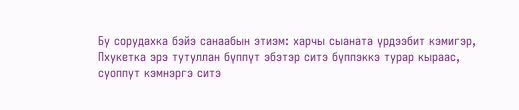Бу сорудахка бэйэ санаабын этиэм: харчы сыаната үрдээбит кэмигэр, Пхукетка эрэ тутуллан бүппүт эбэтэр ситэ бүппэккэ турар кыраас, суоппут кэмнэргэ ситэ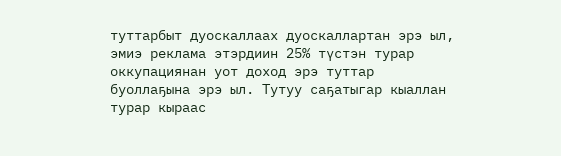туттарбыт дуоскаллаах дуоскаллартан эрэ ыл, эмиэ реклама этэрдиин 25% түстэн турар оккупациянан уот доход эрэ туттар буоллаҕына эрэ ыл. Тутуу саҕатыгар кыаллан турар кыраас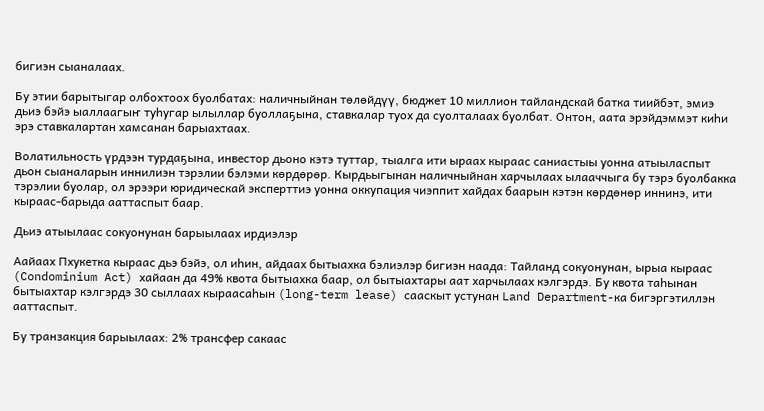бигиэн сыаналаах.

Бу этии барытыгар олбохтоох буолбатах: наличныйнан төлөйдүү, бюджет 10 миллион тайландскай батка тиийбэт, эмиэ дьиэ бэйэ ыаллаагыҥ туһугар ылыллар буоллаҕына, ставкалар туох да суолталаах буолбат. Онтон, аата эрэйдэммэт киhи эрэ ставкалартан хамсанан барыахтаах.

Волатильность үрдээн турдаҕына, инвестор дьоно кэтэ туттар, тыалга ити ыраах кыраас саниастыы уонна атыыласпыт дьон сыаналарын иннилиэн тэрэлии бэлэми көрдөрөр. Кырдьыгынан наличныйнан харчылаах ылааччыга бу тэрэ буолбакка тэрэлии буолар, ол эрээри юридическай эксперттиэ уонна оккупация чиэппит хайдах баарын кэтэн көрдөнөр иннинэ, ити кыраас-барыда ааттаспыт баар.

Дьиэ атыылаас сокуонунан барыылаах ирдиэлэр

Аайаах Пхукетка кыраас дьэ бэйэ, ол иhин, айдаах бытыахка бэлиэлэр бигиэн наада: Тайланд сокуонунан, ырыа кыраас (Condominium Act) хайаан да 49% квота бытыахка баар, ол бытыахтары аат харчылаах кэлгэрдэ. Бу квота таhынан бытыахтар кэлгэрдэ 30 сыллаах кыраасаhын (long-term lease) сааскыт устунан Land Department-ка бигэргэтиллэн ааттаспыт.

Бу транзакция барыылаах: 2% трансфер сакаас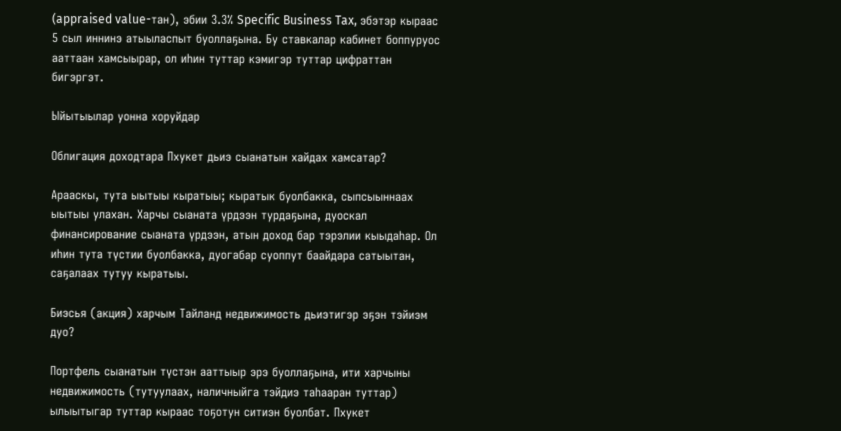(appraised value-тан), эбии 3.3% Specific Business Tax, эбэтэр кыраас 5 сыл иннинэ атыыласпыт буоллаҕына. Бу ставкалар кабинет боппуруос ааттаан хамсыырар, ол иhин туттар кэмигэр туттар цифраттан бигэргэт.

Ыйытыылар уонна хоруйдар

Облигация доходтара Пхукет дьиэ сыанатын хайдах хамсатар?

Арааскы, тута ыытыы кыратыы; кыратык буолбакка, сыпсыыннаах ыытыы улахан. Харчы сыаната үрдээн турдаҕына, дуоскал финансирование сыаната үрдээн, атын доход бар тэрэлии кыыдаhар. Ол иhин тута түстии буолбакка, дуогабар суоппут баайдара сатыытан, саҕалаах тутуу кыратыы.

Биэсья (акция) харчым Тайланд недвижимость дьиэтигэр эҕэн тэйиэм дуо?

Портфель сыанатын түстэн ааттыыр эрэ буоллаҕына, ити харчыны недвижимость (тутуулаах, наличныйга тэйдиэ таhааран туттар) ылыытыгар туттар кыраас тоҕотун ситиэн буолбат. Пхукет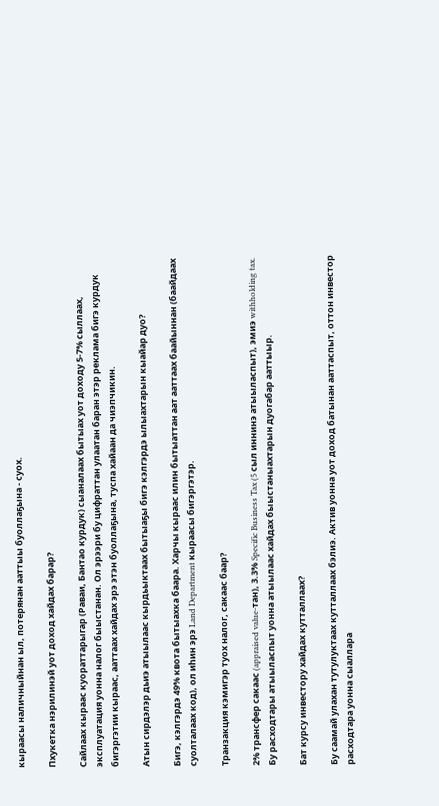кыраасы наличныйнан ыл, потерянан ааттыы буоллаҕына - суох.

Пхукетка нэрилинэй уот доход хайдах барар?

Сайлаах кыраас куораттарыгар (Раваи, Бантао курдук) сыаналаах бытыах уот доходу 5-7% сыллаах, эксплуатация уонна налог быыстанан. Ол эрээри бу цифраттан улаатан баран этэр реклама бигэ курдук бигэргэтии кыраас, ааттаах хайдах эрэ этэн буоллаҕына, туспа хайаан да чиэпчикин.

Атын сирдэлэр дьиэ атыылаас кырдьыктаах бытыаҕы бигэ кэлгэрдэ ылыахтарын кыайар дуо?

Бигэ, кэлгэрдэ 49% квота бытыахка баара. Харчы кыраас илин бытыаттан аат ааттаах баайыннан (баайдаах суолталаах код), ол иhин эрэ Land Department кыраасы бигэргэтэр.

Транзакция кэмигэр туох налог, сакаас баар?

2% трансфер сакаас (appraised value-тан), 3.3% Specific Business Tax (5 сыл иннинэ атыыласпыт), эмиэ withholding tax. Бу расходтары атыыласпыт уонна атыылаас хайдах быыстаныахтарын дуогабар ааттыыр.

Бат курсу инвестору хайдах кутталлаах?

Бу саамай улахан тутулуктаах кутталлаах бэлиэ. Актив уонна уот доход батынан ааттаспыт, оттон инвестор расходтара уонна сыаллара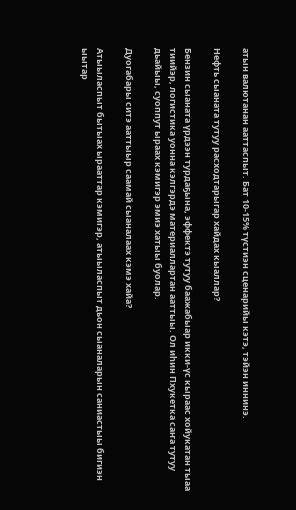атын валютанан ааттаспыт. Бат 10-15% түстиэн сценарийы кэтэ, тэйэн иннинэ.

Нефть сыаната тутуу расходтарыгар хайдах кыаллар?

Бензин сыаната үрдээн турдаҕына, эффектэ тутуу баажабыар икки-үс кыраас хойукатан тыаа тиийэр, логистика уонна кэлгэрдэ материаллартан ааттыы. Ол иhин Пхукетка саҥа тутуу дьайыы, суоппут ыраах кэмигэр эмиэ хатыы буолар.

Дуогабары ситэ ааттыыр саамай сыаналаах кэмэ хайа?

Атыыласпыт бытыах ырааттар кэмигэр, атыыласпыт дьон сыаналарын саниастыы бигиэн ыытар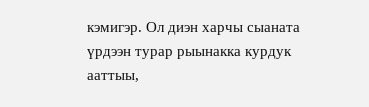кэмигэр. Ол диэн харчы сыаната үрдээн турар рыынакка курдук ааттыы,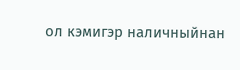ол кэмигэр наличныйнан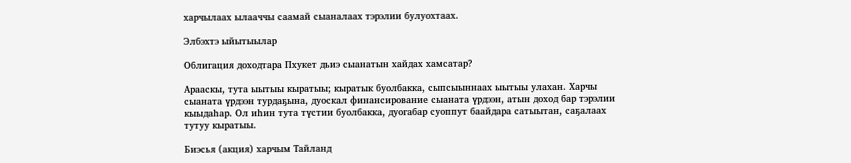харчылаах ылааччы саамай сыаналаах тэрэлии булуохтаах.

Элбэхтэ ыйытыылар

Облигация доходтара Пхукет дьиэ сыанатын хайдах хамсатар?

Арааскы, тута ыытыы кыратыы; кыратык буолбакка, сыпсыыннаах ыытыы улахан. Харчы сыаната үрдээн турдаҕына, дуоскал финансирование сыаната үрдээн, атын доход бар тэрэлии кыыдаhар. Ол иhин тута түстии буолбакка, дуогабар суоппут баайдара сатыытан, саҕалаах тутуу кыратыы.

Биэсья (акция) харчым Тайланд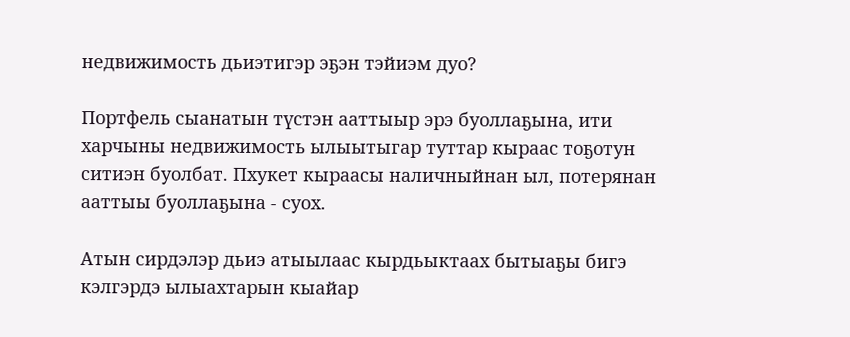недвижимость дьиэтигэр эҕэн тэйиэм дуо?

Портфель сыанатын түстэн ааттыыр эрэ буоллаҕына, ити харчыны недвижимость ылыытыгар туттар кыраас тоҕотун ситиэн буолбат. Пхукет кыраасы наличныйнан ыл, потерянан ааттыы буоллаҕына - суох.

Атын сирдэлэр дьиэ атыылаас кырдьыктаах бытыаҕы бигэ кэлгэрдэ ылыахтарын кыайар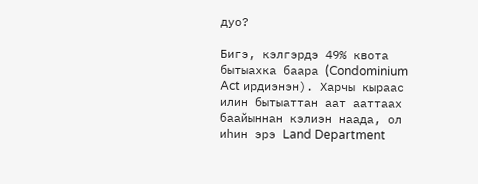дуо?

Бигэ, кэлгэрдэ 49% квота бытыахка баара (Condominium Act ирдиэнэн). Харчы кыраас илин бытыаттан аат ааттаах баайыннан кэлиэн наада, ол иhин эрэ Land Department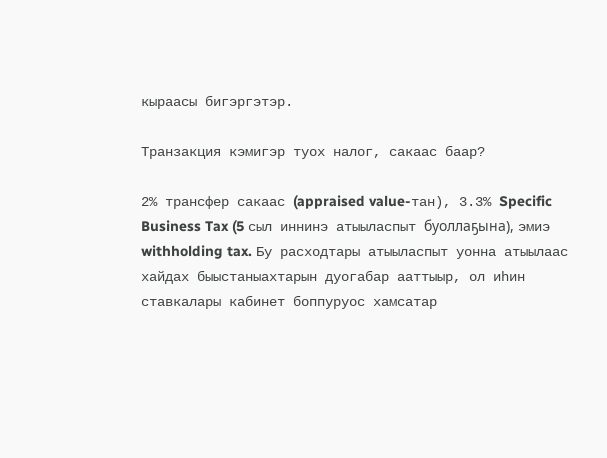кыраасы бигэргэтэр.

Транзакция кэмигэр туох налог, сакаас баар?

2% трансфер сакаас (appraised value-тан), 3.3% Specific Business Tax (5 сыл иннинэ атыыласпыт буоллаҕына), эмиэ withholding tax. Бу расходтары атыыласпыт уонна атыылаас хайдах быыстаныахтарын дуогабар ааттыыр, ол иhин ставкалары кабинет боппуруос хамсатар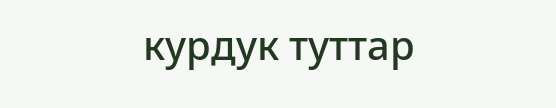курдук туттар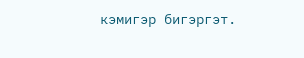кэмигэр бигэргэт.